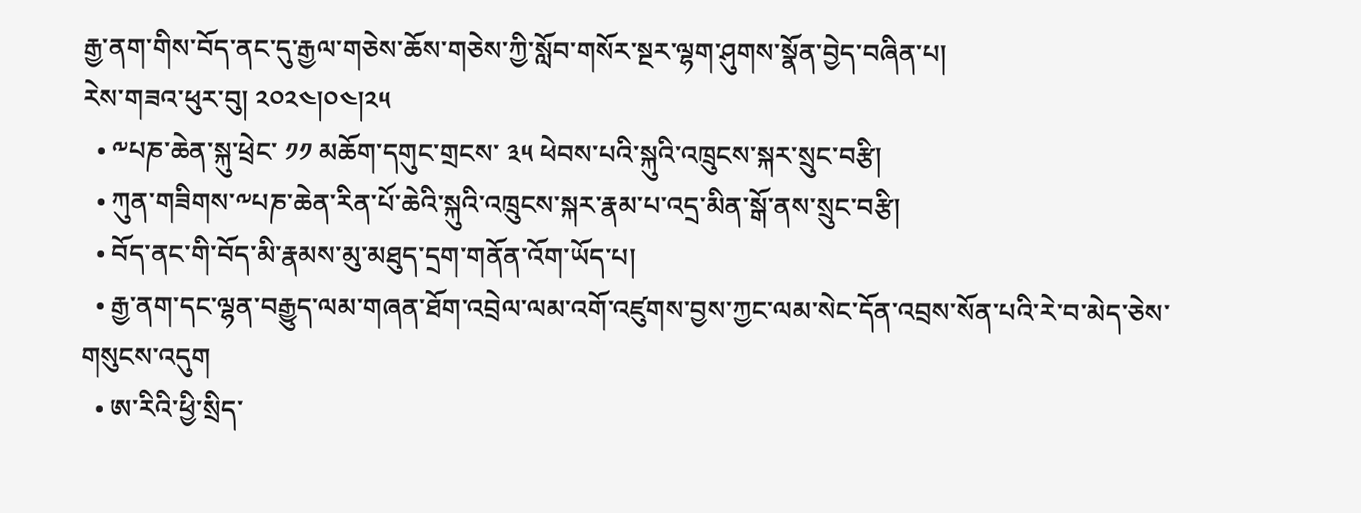རྒྱ་ནག་གིས་བོད་ནང་དུ་རྒྱལ་གཅེས་ཆོས་གཅེས་ཀྱི་སློབ་གསོར་སྔར་ལྷག་ཤུགས་སྣོན་བྱེད་བཞིན་པ།
རེས་གཟའ་ཕུར་བུ། ༢༠༢༤།༠༤།༢༥
  • ༸པཎ་ཆེན་སྐུ་ཕྲེང་ ༡༡ མཆོག་དགུང་གྲངས་ ༣༥ ཕེབས་པའི་སྐུའི་འཁྲུངས་སྐར་སྲུང་བརྩི།
  • ཀུན་གཟིགས་༸པཎ་ཆེན་རིན་པོ་ཆེའི་སྐུའི་འཁྲུངས་སྐར་རྣམ་པ་འདྲ་མིན་སྒོ་ནས་སྲུང་བརྩི།
  • བོད་ནང་གི་བོད་མི་རྣམས་མུ་མཐུད་དྲག་གནོན་འོག་ཡོད་པ།
  • རྒྱ་ནག་དང་ལྷན་བརྒྱུད་ལམ་གཞན་ཐོག་འབྲེལ་ལམ་འགོ་འཛུགས་བྱས་ཀྱང་ལམ་སེང་དོན་འབྲས་སོན་པའི་རེ་བ་མེད་ཅེས་གསུངས་འདུག
  • ཨ་རིའི་ཕྱི་སྲིད་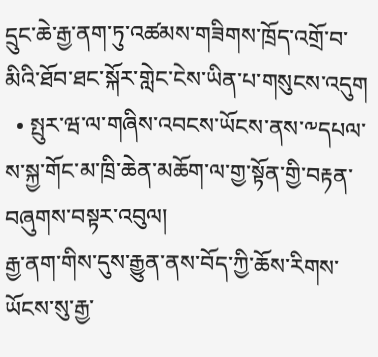དྲུང་ཆེ་རྒྱ་ནག་ཏུ་འཚམས་གཟིགས་ཁྲོད་འགྲོ་བ་མིའི་ཐོབ་ཐང་སྐོར་གླེང་ངེས་ཡིན་པ་གསུངས་འདུག
  • སྤུར་ཝ་ལ་གཞིས་འབངས་ཡོངས་ནས་༸དཔལ་ས་སྐྱ་གོང་མ་ཁྲི་ཆེན་མཆོག་ལ་གྱ་སྟོན་གྱི་བརྟན་བཞུགས་བསྟར་འབུལ།
རྒྱ་ནག་གིས་དུས་རྒྱུན་ནས་བོད་ཀྱི་ཆོས་རིགས་ཡོངས་སུ་རྒྱ་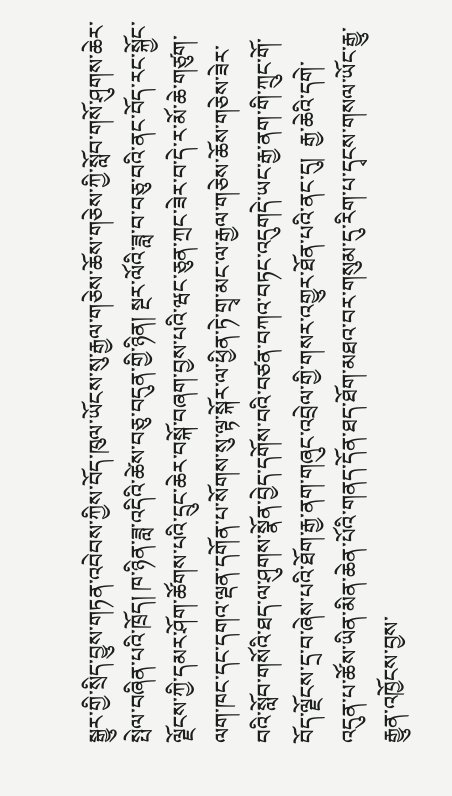སྒྱུར་གྱི་སྲིད་བྱུས་གཏན་འབེབས་ཀྱིས་བོད་ཁུལ་ཡོངས་སུ་རྒྱལ་གཅེས་ཆོས་གཅེས་ཀྱི་སློབ་གསོ་ཤུགས་ཆེར་སྤེལ་བཞིན་པའི་ཁྲོད། ཁ་ཉིན་ཟླ་འདིའི་ཚེས་བཅུ་བདུན་གྱི་ཉིན། སྔར་ལོའི་ཟླ་བ་བཅུ་བའི་ནང་བོད་རང་སྐྱོང་ལྗོངས་ཀྱི་དམར་ཤོག་ཚོགས་པའི་དྲུང་ཆེར་བསྐོ་བཞག་བྱས་པའི་ཝང་ཅུན་ཀྲང་ཟེར་བ་དེ་ར་མོ་ཆེ་གཙུག་ལག་ཁང་དང་དགའ་ལྡན་དགོན་པ་སོགས་སུ་ལྟ་སྐོར་ལ་ཕྱིན་ཏེ་གྲྭ་མང་ལ་རྒྱལ་གཅེས་ཆོས་གཅེས་ཟེར་བའི་སློབ་གསོའི་ཐད་ལ་ཤུགས་སྣོན་བྱེད་དགོས་བའི་བཙན་བཀའ་བཏང་འདུགདེ་ཡང་རྒྱ་ནག་གི་ཀྲུང་གོ་བོད་ལྗོངས་དྲ་བ་ཞེས་པའི་ཐོག་རྒྱ་ནག་གཞུང་འབྲེལ་གྱི་གསར་འགྱུར་ཐོན་པའི་ནང་དུ།  རྒྱ་ཆེའི་དགེ་འདུན་པ་ཚོས་ཡིན་མིན་ཆེན་པོའི་གནད་དོན་ཐད་ཐོག་མཐའ་བར་གསུམ་དུ་རིག་པ་དྭངས་གསལ་ཡོང་རྒྱུ་རྒྱུན་འཁྱོངས་བྱས་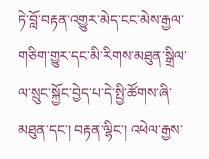ཏེ་བློ་བརྟན་འགྱུར་མེད་ངང་མེས་རྒྱལ་གཅིག་གྱུར་དང་མི་རིགས་མཐུན་སྒྲིལ་ལ་སྲུང་སྐྱོང་བྱེད་པ་དེ་སྤྱི་ཚོགས་ཞི་མཐུན་དང་། བརྟན་ལྷིང་། འཕེལ་རྒྱས་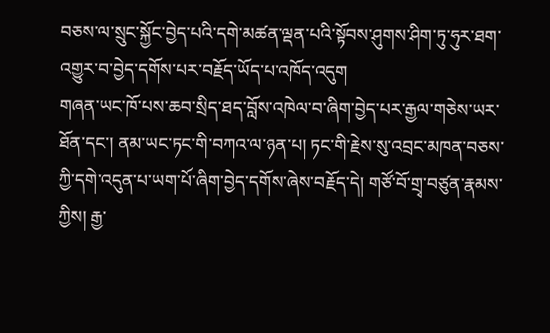བཅས་ལ་སྲུང་སྐྱོང་བྱེད་པའི་དགེ་མཚན་ལྡན་པའི་སྟོབས་ཤུགས་ཤིག་ཏུ་ཧུར་ཐག་འགྱུར་བ་བྱེད་དགོས་པར་བརྗོད་ཡོད་པ་འཁོད་འདུག
གཞན་ཡང་ཁོ་པས་ཆབ་སྲིད་ཐད་བློས་འཁེལ་བ་ཞིག་བྱེད་པར་རྒྱལ་གཅེས་ཡར་ཐོན་དང་། ནམ་ཡང་ཏང་གི་བཀའ་ལ་ཉན་པ། ཏང་གི་རྗེས་སུ་འབྲང་མཁན་བཅས་ཀྱི་དགེ་འདུན་པ་ཡག་པོ་ཞིག་བྱེད་དགོས་ཞེས་བརྗོད་དེ། གཙོ་བོ་གྲྭ་བཙུན་རྣམས་ཀྱིས། རྒྱ་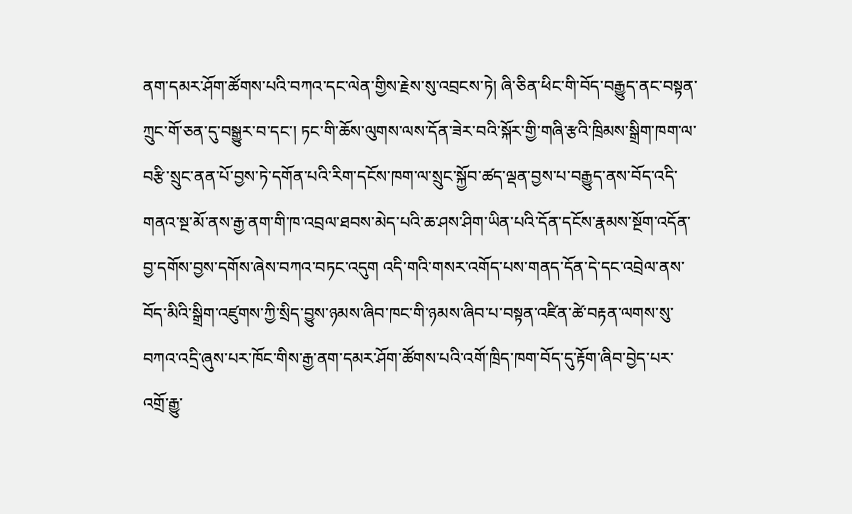ནག་དམར་ཤོག་ཚོགས་པའི་བཀའ་དང་ལེན་གྱིས་རྗེས་སུ་འབྲངས་ཏེ། ཞི་ཅིན་ཕིང་གི་བོད་བརྒྱུད་ནང་བསྟན་ཀྲུང་གོ་ཅན་དུ་བསྒྱུར་བ་དང་། ཏང་གི་ཆོས་ལུགས་ལས་དོན་ཟེར་བའི་སྐོར་གྱི་གཞི་རྩའི་ཁྲིམས་སྒྲིག་ཁག་ལ་བརྩི་སྲུང་ནན་པོ་བྱས་ཏེ་དགོན་པའི་རིག་དངོས་ཁག་ལ་སྲུང་སྐྱོབ་ཚད་ལྡན་བྱས་པ་བརྒྱུད་ནས་བོད་འདི་གནའ་སྔ་མོ་ནས་རྒྱ་ནག་གི་ཁ་འབྲལ་ཐབས་མེད་པའི་ཆ་ཤས་ཤིག་ཡིན་པའི་དོན་དངོས་རྣམས་སྔོག་འདོན་བྱ་དགོས་བྱས་དགོས་ཞེས་བཀའ་བཏང་འདུག འདི་གའི་གསར་འགོད་པས་གནད་དོན་དེ་དང་འབྲེལ་ནས་བོད་མིའི་སྒྲིག་འཛུགས་ཀྱི་སྲིད་བྱུས་ཉམས་ཞིབ་ཁང་གི་ཉམས་ཞིབ་པ་བསྟན་འཛིན་ཚེ་བརྟན་ལགས་སུ་བཀའ་འདྲི་ཞུས་པར་ཁོང་གིས་རྒྱ་ནག་དམར་ཤོག་ཚོགས་པའི་འགོ་ཁྲིད་ཁག་བོད་དུ་རྟོག་ཞིབ་བྱེད་པར་འགྲོ་རྒྱུ་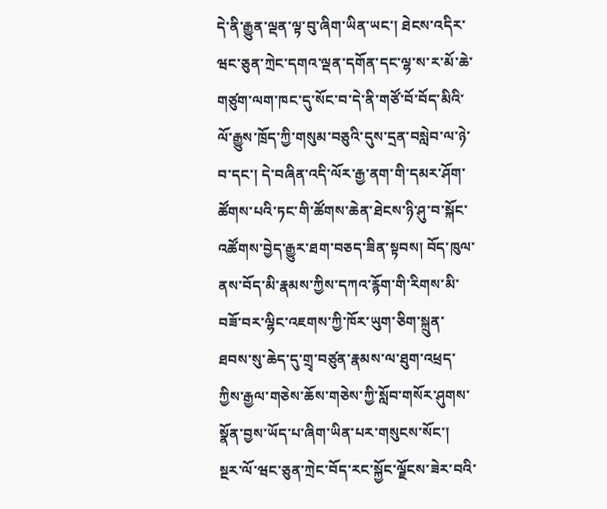དེ་ནི་རྒྱུན་ལྡན་ལྟ་བུ་ཞིག་ཡིན་ཡང་། ཐེངས་འདིར་ཝང་ཅུན་ཀྲེང་དགའ་ལྡན་དགོན་དང་ལྷ་ས་ར་མོ་ཆེ་གཙུག་ལག་ཁང་དུ་སོང་བ་དེ་ནི་གཙོ་བོ་བོད་མིའི་ལོ་རྒྱུས་ཁྲོད་ཀྱི་གསུམ་བཅུའི་དུས་དྲན་བསླེབ་ལ་ཉེ་བ་དང་། དེ་བཞིན་འདི་ལོར་རྒྱ་ནག་གི་དམར་ཤོག་ཚོགས་པའི་ཏང་གི་ཚོགས་ཆེན་ཐེངས་ཉི་ཤུ་བ་སྐོང་འཚོགས་བྱེད་རྒྱུར་ཐག་བཅད་ཟིན་སྟབས། བོད་ཁུལ་ནས་བོད་མི་རྣམས་ཀྱིས་དཀའ་རྙོག་གི་རིགས་མི་བཟོ་བར་ལྷིང་འཇགས་ཀྱི་ཁོར་ཡུག་ཅིག་སྐྲུན་ཐབས་སུ་ཆེད་དུ་གྲྭ་བཙུན་རྣམས་ལ་ཐུག་འཕྲད་ཀྱིས་རྒྱལ་གཅེས་ཆོས་གཅེས་ཀྱི་སློབ་གསོར་ཤུགས་སྣོན་བྱས་ཡོད་པ་ཞིག་ཡིན་པར་གསུངས་སོང་།
སྔར་ལོ་ཝང་ཅུན་ཀྲེང་བོད་རང་སྐྱོང་ལྗོངས་ཟེར་བའི་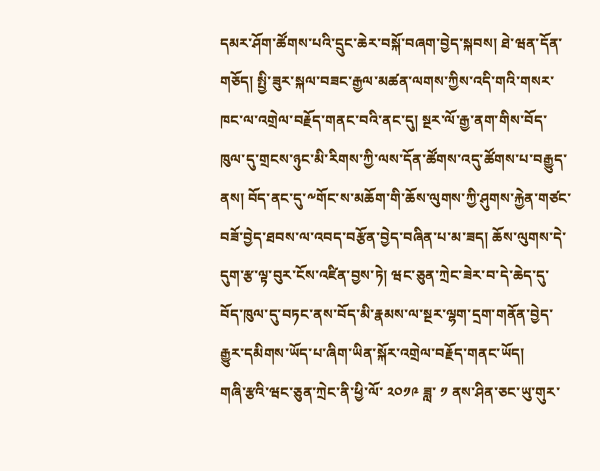དམར་ཤོག་ཚོགས་པའི་དྲུང་ཆེར་བསྐོ་བཞག་བྱེད་སྐབས། ཐེ་ཝན་དོན་གཅོད། སྤྱི་ཟུར་སྐལ་བཟང་རྒྱལ་མཚན་ལགས་ཀྱིས་འདི་གའི་གསར་ཁང་ལ་འགྲེལ་བརྗོད་གནང་བའི་ནང་དུ། སྔར་ལོ་རྒྱ་ནག་གིས་བོད་ཁུལ་དུ་གྲངས་ཉུང་མི་རིགས་ཀྱི་ལས་དོན་ཚོགས་འདུ་ཚོགས་པ་བརྒྱུད་ནས། བོད་ནང་དུ་༸གོང་ས་མཆོག་གི་ཆོས་ལུགས་ཀྱི་ཤུགས་རྐྱེན་གཙང་བཟོ་བྱེད་ཐབས་ལ་འབད་བརྩོན་བྱེད་བཞིན་པ་མ་ཟད། ཆོས་ལུགས་དེ་དུག་རྩ་ལྟ་བུར་ངོས་འཛིན་བྱས་ཏེ། ཝང་ཅུན་ཀྲེང་ཟེར་བ་དེ་ཆེད་དུ་བོད་ཁུལ་དུ་བཏང་ནས་བོད་མི་རྣམས་ལ་སྔར་ལྷག་དྲག་གནོན་བྱེད་རྒྱུར་དམིགས་ཡོད་པ་ཞིག་ཡིན་སྐོར་འགྲེལ་བརྗོད་གནང་ཡོད།
གཞི་རྩའི་ཝང་ཅུན་ཀྲེང་ནི་ཕྱི་ལོ་ ༢༠༡༩ ཟླ་ ༡ ནས་ཤིན་ཅང་ཡུ་གུར་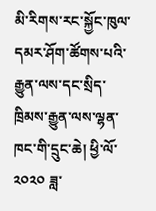མི་རིགས་རང་སྐྱོང་ཁུལ་དམར་ཤོག་ཚོགས་པའི་རྒྱུན་ལས་དང་སྲིད་ཁྲིམས་རྒྱུན་ལས་ལྷན་ཁང་གི་དྲུང་ཆེ། ཕྱི་ལོ་ ༢༠༢༠ ཟླ་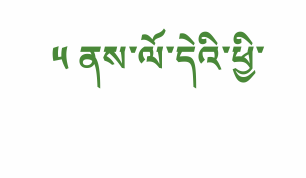༥ ནས་ལོ་དེའི་ཕྱི་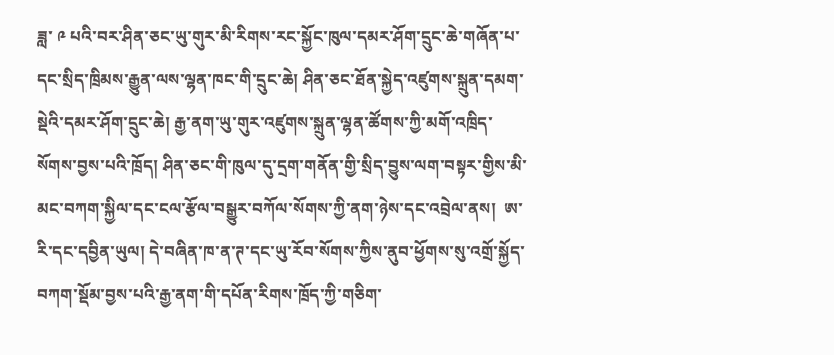ཟླ་ ༩ པའི་བར་ཤིན་ཅང་ཡུ་གུར་མི་རིགས་རང་སྐྱོང་ཁུལ་དམར་ཤོག་དྲུང་ཆེ་གཞོན་པ་དང་སྲིད་ཁྲིམས་རྒྱུན་ལས་ལྷན་ཁང་གི་དྲུང་ཆེ། ཤིན་ཅང་ཐོན་སྐྱེད་འཛུགས་སྐྲུན་དམག་སྡེའི་དམར་ཤོག་དྲུང་ཆེ། རྒྱ་ནག་ཡུ་གུར་འཛུགས་སྐྲུན་ལྷན་ཚོགས་ཀྱི་མགོ་འཁྲིད་སོགས་བྱས་པའི་ཁྲོད། ཤིན་ཅང་གི་ཁུལ་དུ་དྲག་གནོན་གྱི་སྲིད་བྱུས་ལག་བསྟར་གྱིས་མི་མང་བཀག་སྐྱིལ་དང་ངལ་རྩོལ་བསྒྱུར་བཀོལ་སོགས་ཀྱི་ནག་ཉེས་དང་འབྲེལ་ནས།  ཨ་རི་དང་དབྱིན་ཡུལ། དེ་བཞིན་ཁ་ན་ཊ་དང་ཡུ་རོབ་སོགས་ཀྱིས་ནུབ་ཕྱོགས་སུ་འགྲོ་སྐྱོད་བཀག་སྡོམ་བྱས་པའི་རྒྱ་ནག་གི་དཔོན་རིགས་ཁྲོད་ཀྱི་གཅིག་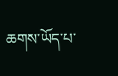ཆགས་ཡོད་པ་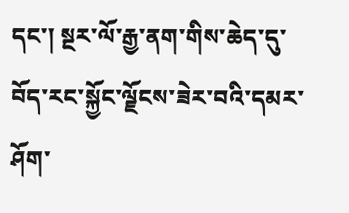དང་། སྔར་ལོ་རྒྱ་ནག་གིས་ཆེད་དུ་བོད་རང་སྐྱོང་ལྗོངས་ཟེར་བའི་དམར་ཤོག་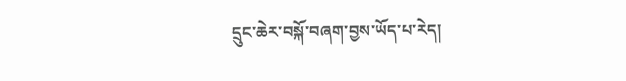དྲུང་ཆེར་བསྐོ་བཞག་བྱས་ཡོད་པ་རེད།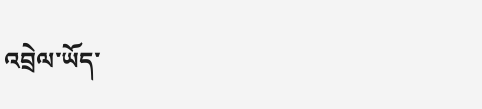འབྲེལ་ཡོད་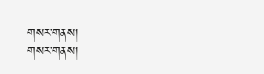གསར་གནས།
གསར་གནས།